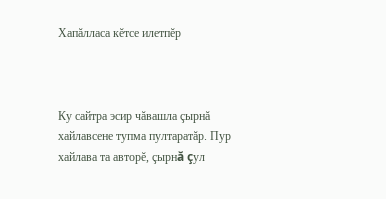Хапăлласа кĕтсе илетпĕр



Ку сайтра эсир чăвашла çырнă хайлавсене тупма пултаратăр. Пур хайлава та авторĕ, çырнă çул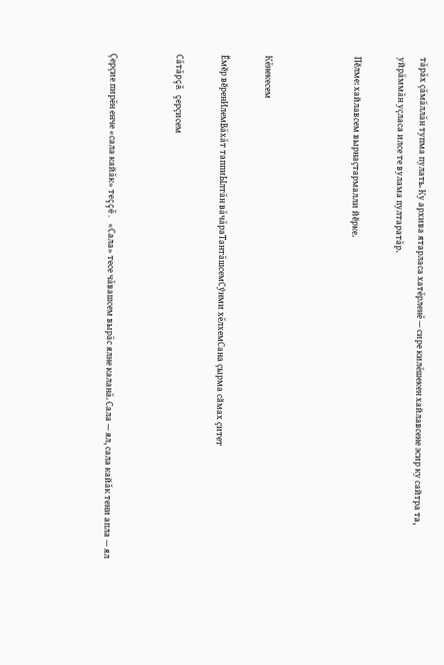тăрăх çăмăллăн тупма пулать. Ку архива ятарласа хатĕрленĕ — сире килĕшекен хайлавсене эсир ку сайтра та, уйрăммăн уçласа илсе те вулама пултаратăр.

Пӗлме: хайлавсем вырнаҫтармалли йӗрке.



Кĕнекесем

Ӗмӗр вӗренИлемВăхăт таппиЫлтăн вăчăраТантăшсемСӳнми хĕлхемСана ҫырма сӑмах ҫитет

Сăтăрçă çерçисем


Çерçие пирĕн енче «сала кайăк» теççĕ. «Сала» тесе чăвашсем вырăс ялне каланă. Сала — ял, сала кайăк тени апла — ял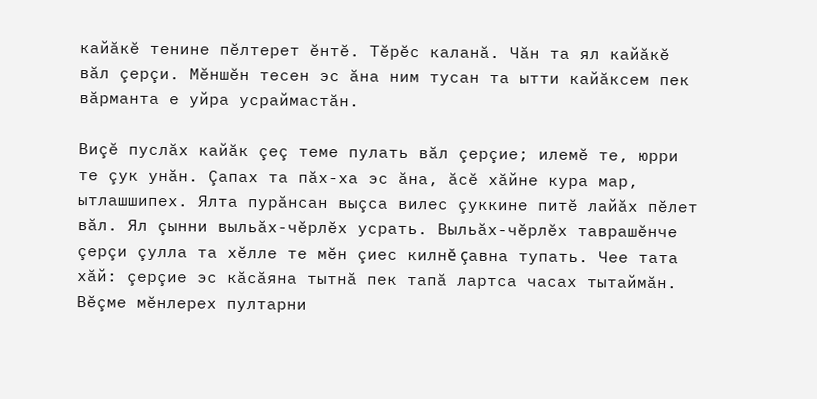кайăкĕ тенине пĕлтерет ĕнтĕ. Тĕрĕс каланă. Чăн та ял кайăкĕ вăл çерçи. Мĕншĕн тесен эс ăна ним тусан та ытти кайăксем пек вăрманта е уйра усраймастăн.

Виçĕ пуслăх кайăк çеç теме пулать вăл çерçие; илемĕ те, юрри те çук унăн. Çапах та пăх-ха эс ăна, ăсĕ хăйне кура мар, ытлашшипех. Ялта пурăнсан выçса вилес çуккине питĕ лайăх пĕлет вăл. Ял çынни выльăх-чĕрлĕх усрать. Выльăх-чĕрлĕх таврашĕнче çерçи çулла та хĕлле те мĕн çиес килнĕ çавна тупать. Чее тата хăй: çерçие эс кăсăяна тытнă пек тапă лартса часах тытаймăн. Вĕçме мĕнлерех пултарни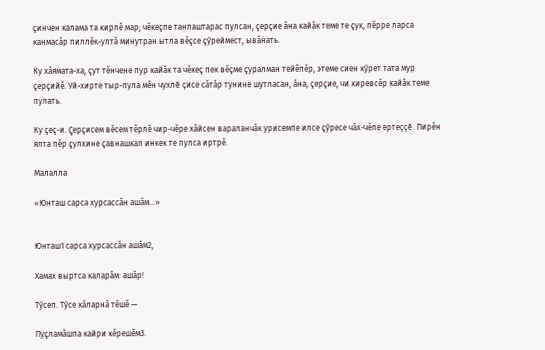çинчен калама та кирлĕ мар; чĕкеçпе танлаштарас пулсан, çерçие ăна кайăк теме те çук, пĕрре ларса канмасăр пиллĕк-ултă минутран ытла вĕçсе çӳреймест, ывăнать.

Ку хăямата-ха, çут тĕнчене пур кайăк та чĕкеç пек вĕçме çуралман тейĕпĕр, этеме сиен кӳрет тата мур çерçийĕ. Уй-хирте тыр-пула мĕн чухлĕ çисе сăтăр тунине шутласан, ăна, çерçие, чи киревсĕр кайăк теме пулать.

Ку çеç-и. Çерçисем вĕсем тĕрлĕ чир-чĕре хăйсен вараланчăк урисемпе илсе çӳресе чăх-чĕпе ертеççĕ. Пирĕн ялта пĕр çулхине çавнашкал инкек те пулса иртрĕ.

Малалла

«Юнташ сарса хурсассăн ашăм…»


Юнташ1 сарса хурсассăн ашăм2,

Хамах выртса каларăм: ашăр!

Тӳсеп. Тӳсе кăларнă тĕшĕ —

Пуçламăшпа кайри кĕрешĕм3.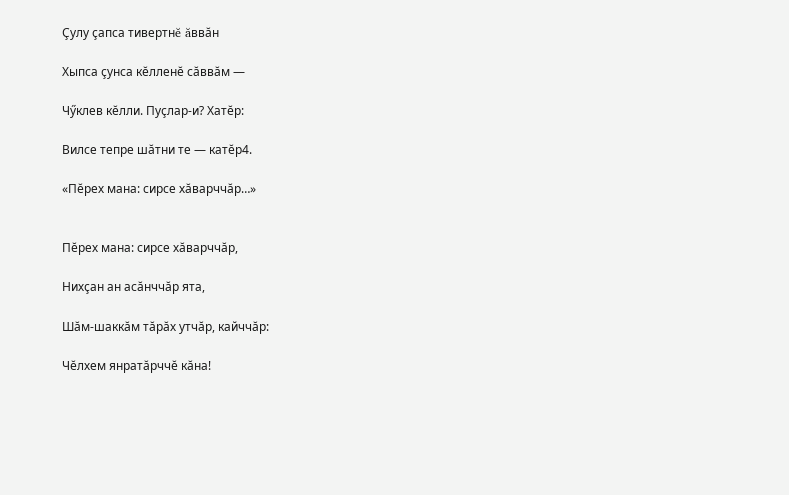Çулу çапса тивертнĕ ăввăн

Хыпса çунса кĕлленĕ сăввăм —

Чӳклев кĕлли. Пуçлар-и? Хатĕр:

Вилсе тепре шăтни те — катĕр4.

«Пĕрех мана: сирсе хăварччăр…»


Пĕрех мана: сирсе хăварччăр,

Нихçан ан асăнччăр ята,

Шăм-шаккăм тăрăх утчăр, кайччăр:

Чĕлхем янратăрччĕ кăна!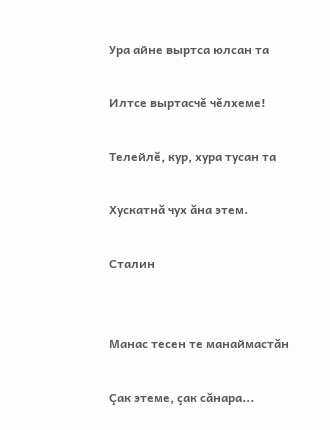Ура айне выртса юлсан та

Илтсе выртасчĕ чĕлхеме!

Телейлĕ, кур, хура тусан та

Хускатнă чух ăна этем.

Сталин


Манас тесен те манаймастăн

Çак этеме, çак сăнара...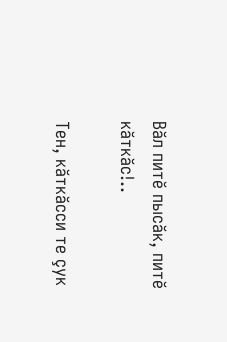Вăл питĕ пысăк, питĕ кăткăс!..

Тен, кăткăсси те çук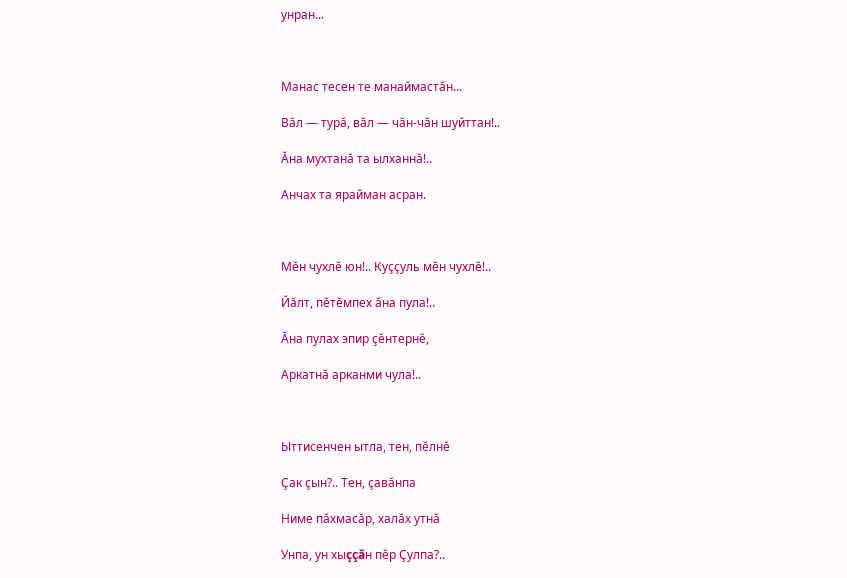унран...



Манас тесен те манаймастăн...

Вăл — турă, вăл — чăн-чăн шуйттан!..

Ăна мухтанă та ылханнă!..

Анчах та ярайман асран.



Мĕн чухлĕ юн!.. Куççуль мĕн чухлĕ!..

Йăлт, пĕтĕмпех ăна пула!..

Ăна пулах эпир çĕнтернĕ,

Аркатнă арканми чула!..



Ыттисенчен ытла, тен, пĕлнĕ

Çак çын?.. Тен, çавăнпа

Ниме пăхмасăр, халăх утнă

Унпа, ун хыççăн пĕр Çулпа?..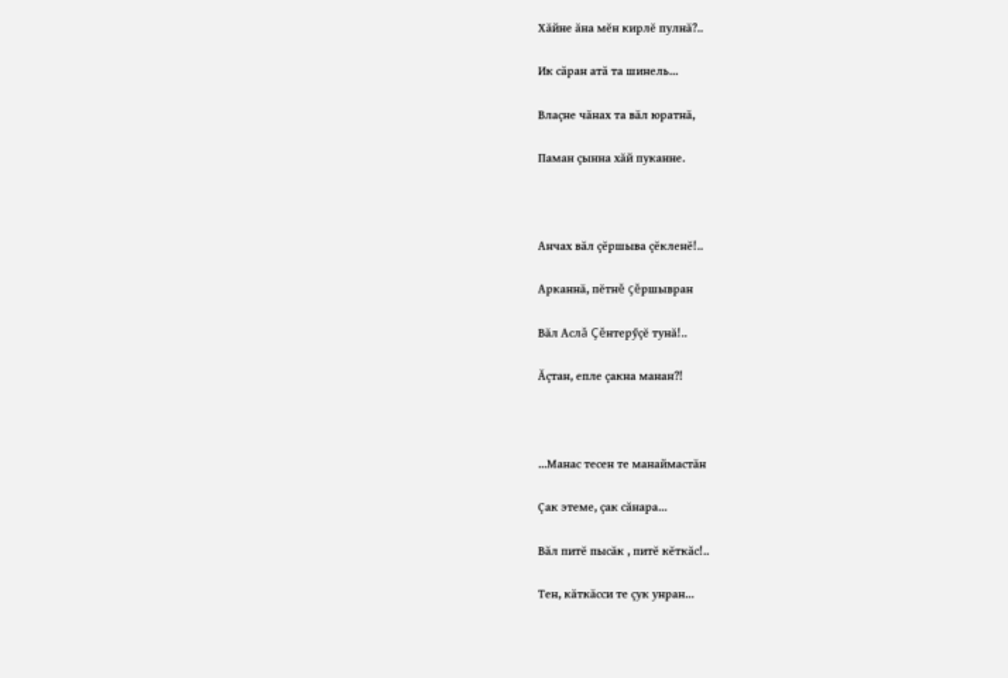Хăйне ăна мĕн кирлĕ пулнă?..

Ик сăран атă та шинель...

Влаçне чăнах та вăл юратнă,

Паман çынна хăй пуканне.



Анчах вăл çĕршыва çĕкленĕ!..

Арканнă, пĕтнĕ çĕршывран

Вăл Аслă Çĕнтерӳçĕ тунă!..

Ăçтан, епле çакна манан?!



...Манас тесен те манаймастăн

Çак этеме, çак сăнара...

Вăл питĕ пысăк , питĕ кĕткăс!..

Тен, кăткăсси те çук унран...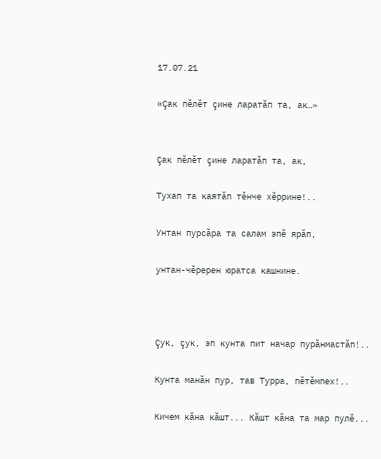17.07.21

«Çак пĕлĕт çине ларатăп та, ак…»


Çак пĕлĕт çине ларатăп та, ак,

Тухап та каятăп тĕнче хĕррине!..

Унтан пурсăра та салам эпĕ ярăп,

унтан-чĕререн юратса кашнине.



Çук, çук, эп кунта пит начар пурăнмастăп!..

Кунта манăн пур, тав Турра, пĕтĕмпех!..

Кичем кăна кăшт... Кăшт кăна та мар пулĕ...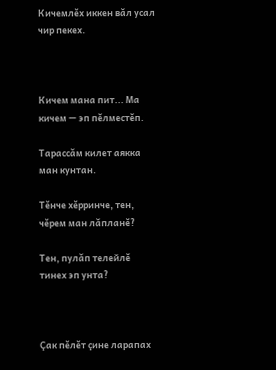Кичемлĕх иккен вăл усал чир пекех.



Кичем мана пит... Ма кичем — эп пĕлместĕп.

Тарассăм килет аякка ман кунтан.

Тĕнче хĕрринче, тен, чĕрем ман лăпланĕ?

Тен, пулăп телейлĕ тинех эп унта?



Çак пĕлĕт çине ларапах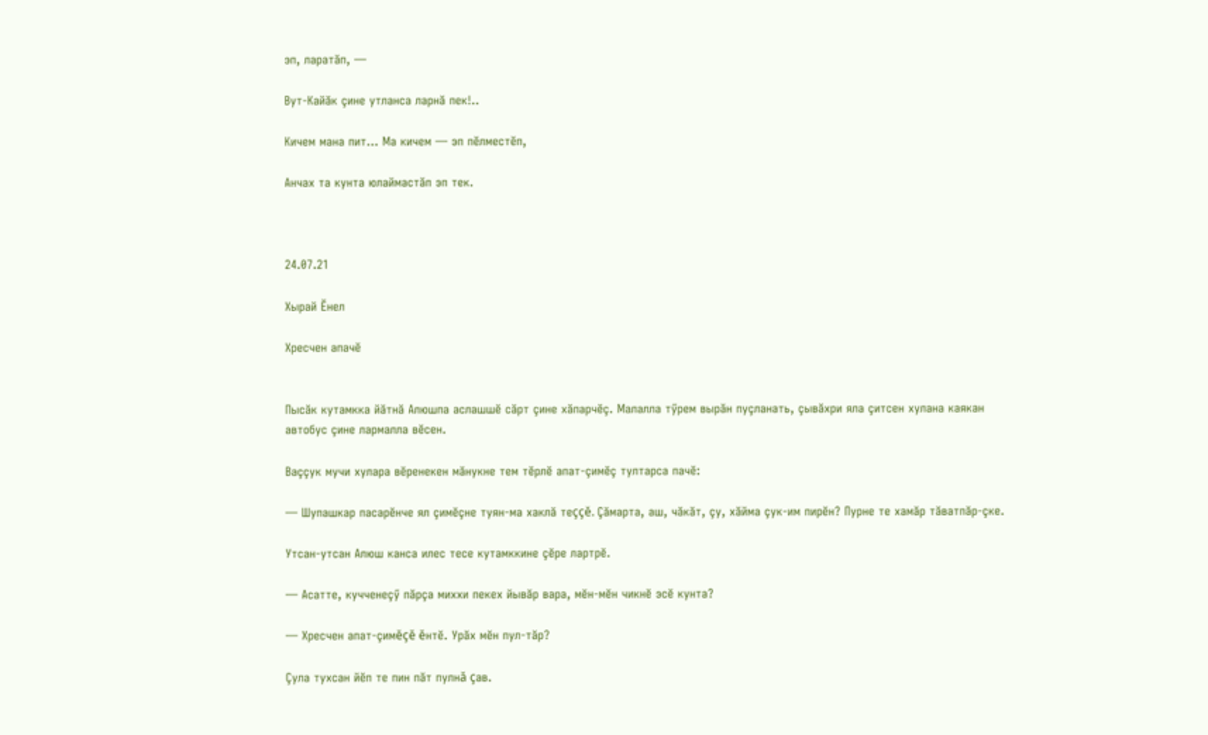эп, ларатăп, —

Вут-Кайăк çине утланса ларнă пек!..

Кичем мана пит... Ма кичем — эп пĕлместĕп,

Анчах та кунта юлаймастăп эп тек.



24.07.21

Хырай Ĕнел

Хресчен апачĕ


Пысăк кутамкка йăтнă Алюшпа аслашшĕ сăрт çине хăпарчĕç. Малалла тӳрем вырăн пуçланать, çывăхри яла çитсен хулана каякан автобус çине лармалла вĕсен.

Ваççук мучи хулара вĕренекен мăнукне тем тĕрлĕ апат-çимĕç тултарса пачĕ:

— Шупашкар пасарĕнче ял çимĕçне туян-ма хаклă теççĕ. Çăмарта, аш, чăкăт, çу, хăйма çук-им пирĕн? Пурне те хамăр тăватпăр-çке.

Утсан-утсан Алюш канса илес тесе кутамккине çĕре лартрĕ.

— Асатте, кучченеçӳ пăрçа миххи пекех йывăр вара, мĕн-мĕн чикнĕ эсĕ кунта?

— Хресчен апат-çимĕçĕ ĕнтĕ. Урăх мĕн пул-тăр?

Çула тухсан йĕп те пин пăт пулнă çав.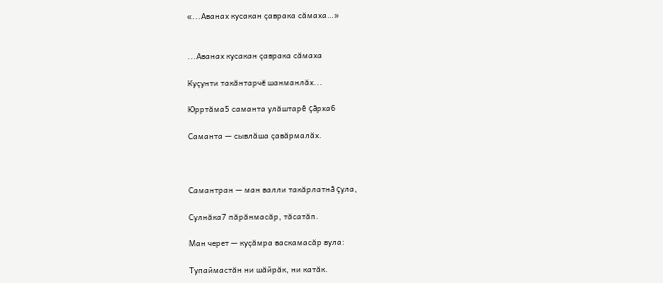«...Аванах кусакан çаврака сăмаха…»


...Аванах кусакан çаврака сăмаха

Куçунти такăнтарчĕ шанманлăх...

Юрртăма5 саманта улăштарĕ çăрха6

Саманта — сывлăша çавăрмалăх.



Самантран — ман валли такăрлатнă çула,

Сулнăка7 пăрăнмасăр, тăсатăп.

Ман черет — куçăмра васкамасăр вула:

Тупаймастăн ни шăйрăк, ни катăк.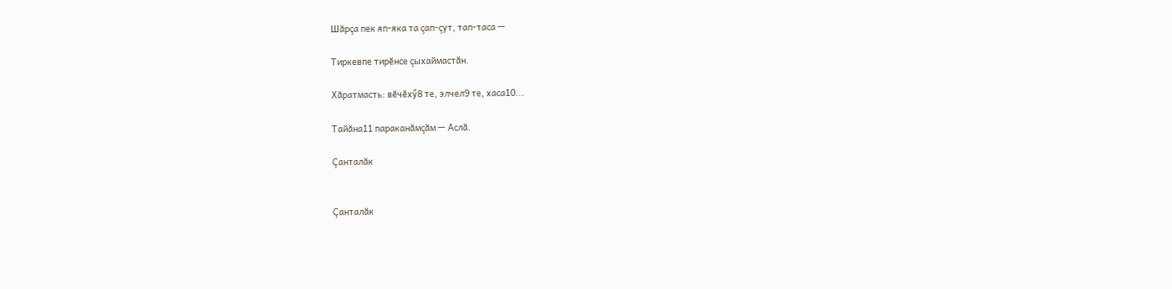Шăрçа пек яп-яка та çап-çут, тап-таса —

Тиркевпе тирĕнсе çыхаймастăн.

Хăратмасть: вĕчĕхӳ8 те, элчел9 те, хаса10...

Тайăна11 параканăмçăм — Аслă.

Çанталăк


Çанталăк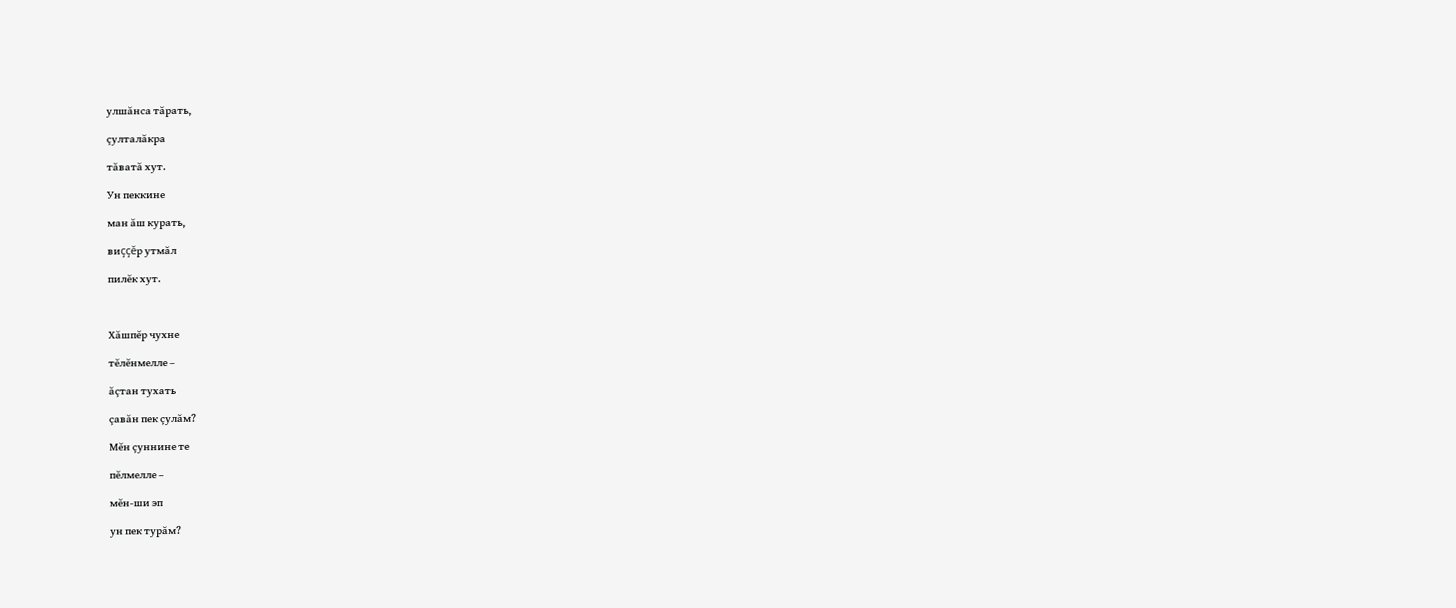улшăнса тăрать,

çулталăкра

тăватă хут.

Ун пеккине

ман ăш курать,

виççĕр утмăл

пилĕк хут.



Хăшпĕр чухне

тĕлĕнмелле –

ăçтан тухать

çавăн пек çулăм?

Мĕн çуннине те

пĕлмелле –

мĕн-ши эп

ун пек турăм?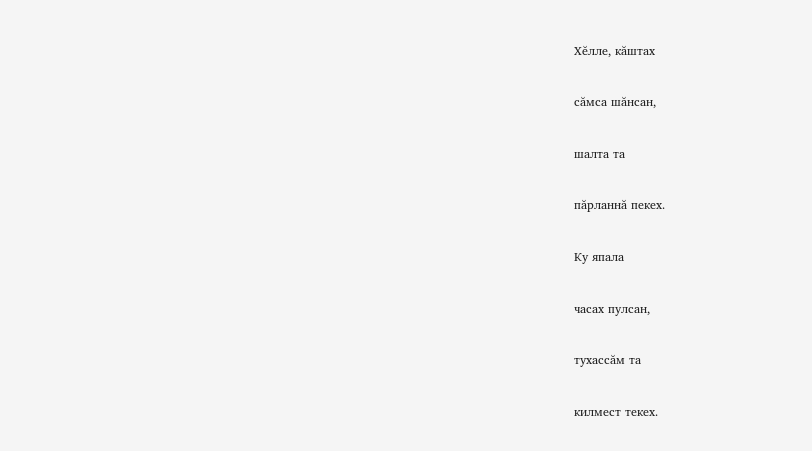Хĕлле, кăштах

сăмса шăнсан,

шалта та

пăрланнă пекех.

Ку япала

часах пулсан,

тухассăм та

килмест текех.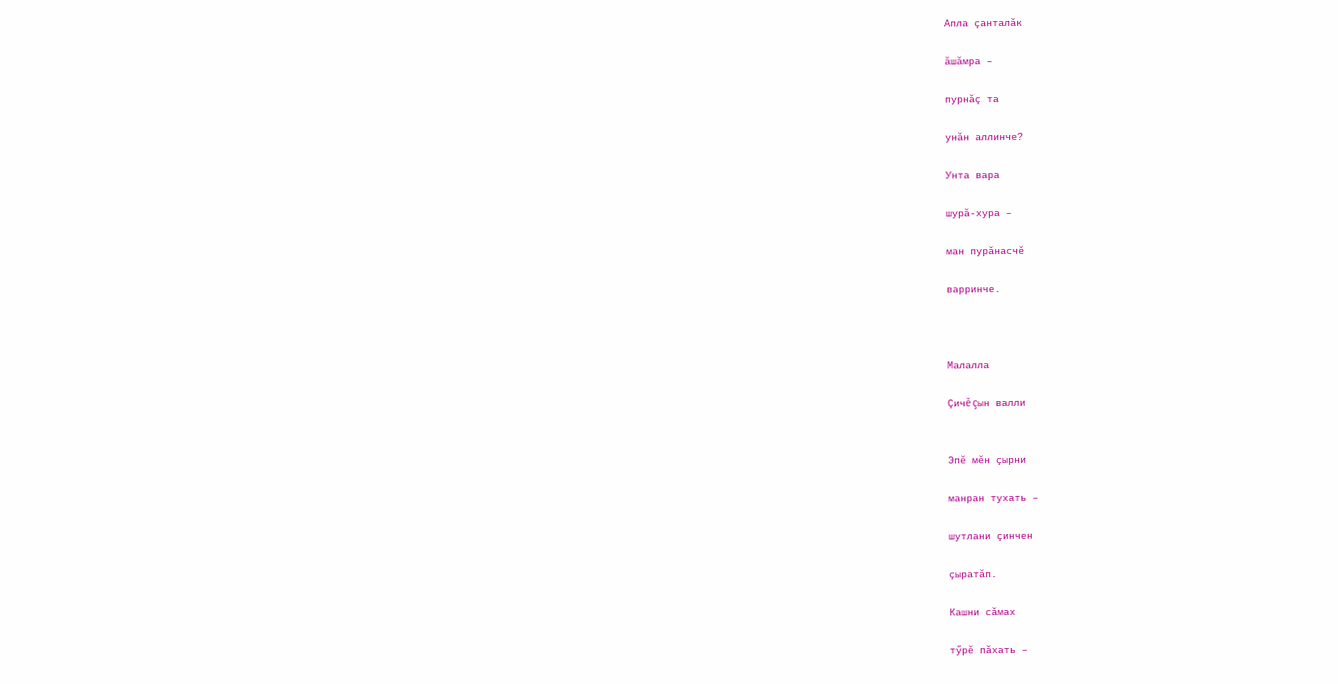Апла çанталăк

ăшăмра –

пурнăç та

унăн аллинче?

Унта вара

шурă-хура –

ман пурăнасчĕ

варринче.



Малалла

Çичĕ çын валли


Эпĕ мĕн çырни

манран тухать –

шутлани çинчен

çыратăп.

Кашни сăмах

тӳрĕ пăхать –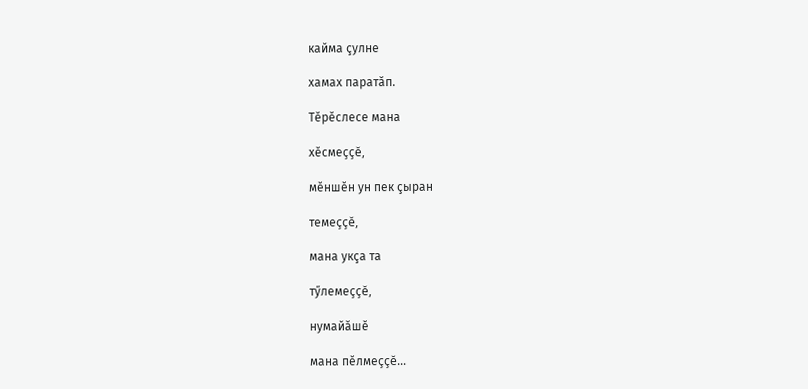кайма çулне

хамах паратăп.

Тĕрĕслесе мана

хĕсмеççĕ,

мĕншĕн ун пек çыран

темеççĕ,

мана укçа та

тӳлемеççĕ,

нумайăшĕ

мана пĕлмеççĕ...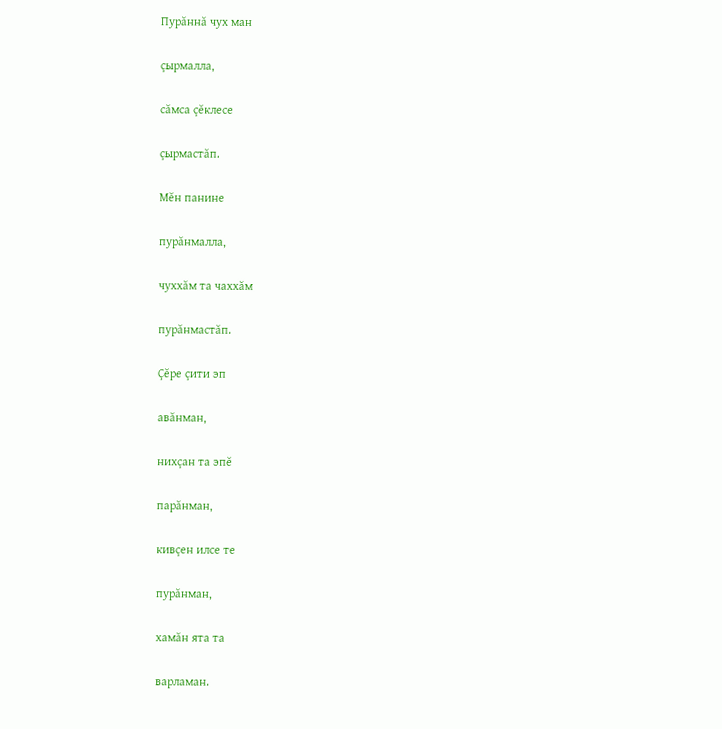Пурăннă чух ман

çырмалла,

сăмса çĕклесе

çырмастăп.

Мĕн панине

пурăнмалла,

чуххăм та чаххăм

пурăнмастăп.

Çĕре çити эп

авăнман,

нихçан та эпĕ

парăнман,

кивçен илсе те

пурăнман,

хамăн ята та

варламан.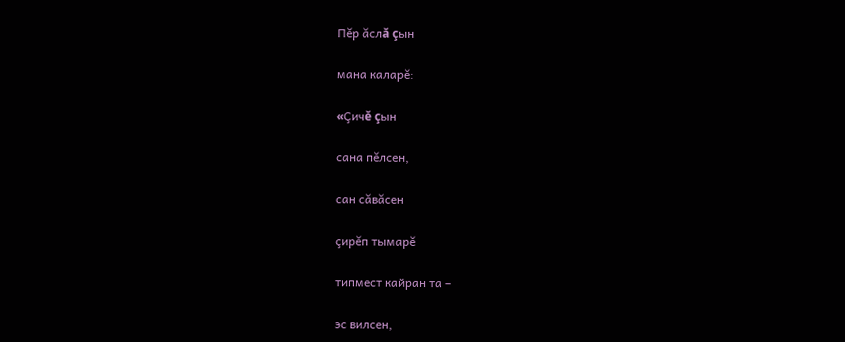Пĕр ăслă çын

мана каларĕ:

«Çичĕ çын

сана пĕлсен,

сан сăвăсен

çирĕп тымарĕ

типмест кайран та –

эс вилсен,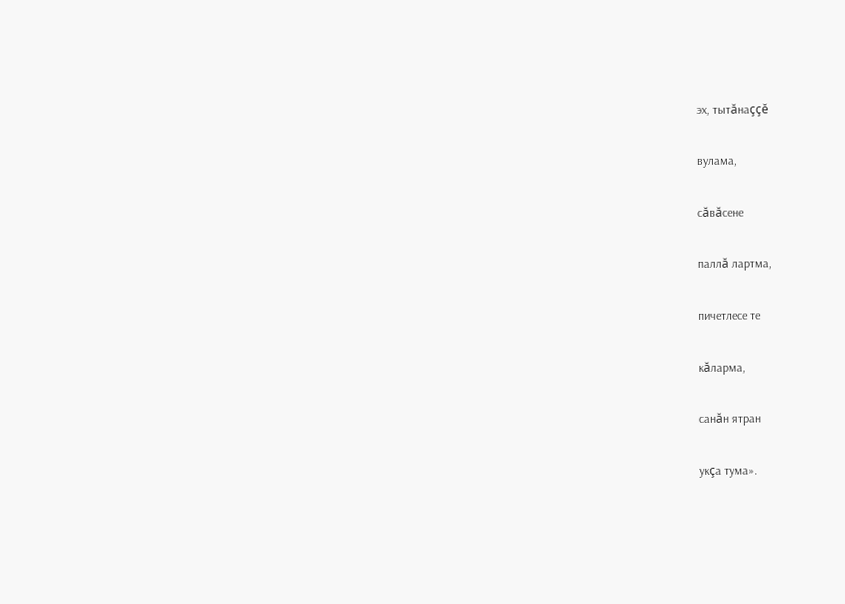эх, тытăнаççĕ

вулама,

сăвăсене

паллă лартма,

пичетлесе те

кăларма,

санăн ятран

укçа тума».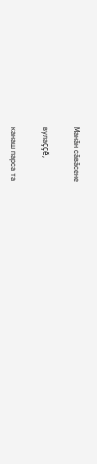Манăн сăвăсене

вулаççĕ,

канаш парса та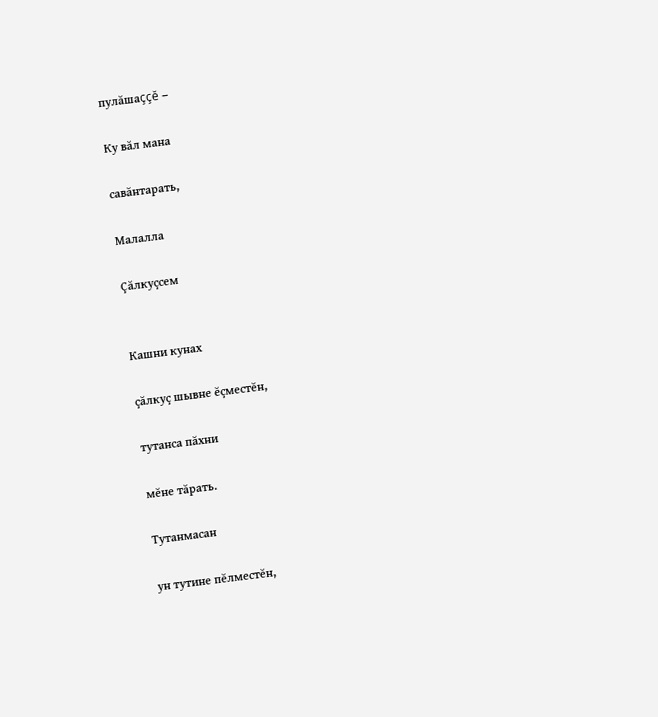пулăшаççĕ –

Ку вăл мана

савăнтарать,

Малалла

Çăлкуçсем


Кашни кунах

çăлкуç шывне ĕçместĕн,

тутанса пăхни

мĕне тăрать.

Тутанмасан

ун тутине пĕлместĕн,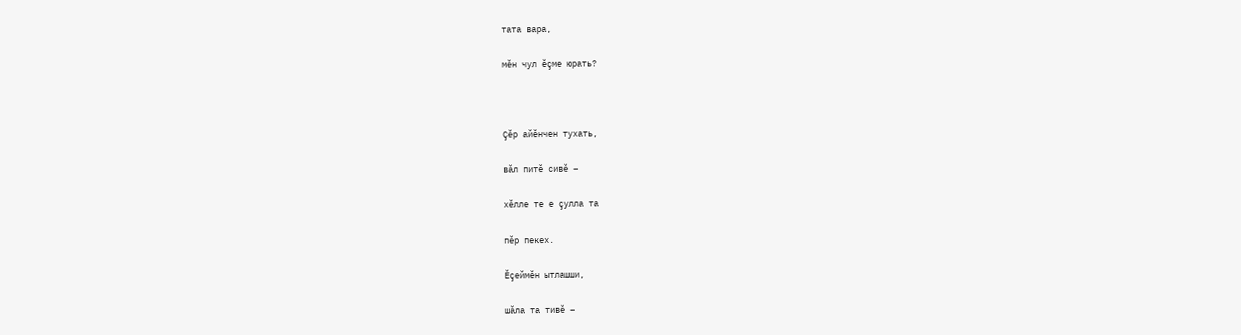тата вара,

мĕн чул ĕçме юрать?



Çĕр айĕнчен тухать,

вăл питĕ сивĕ –

хĕлле те е çулла та

пĕр пекех.

Ĕçеймĕн ытлашши,

шăла та тивĕ –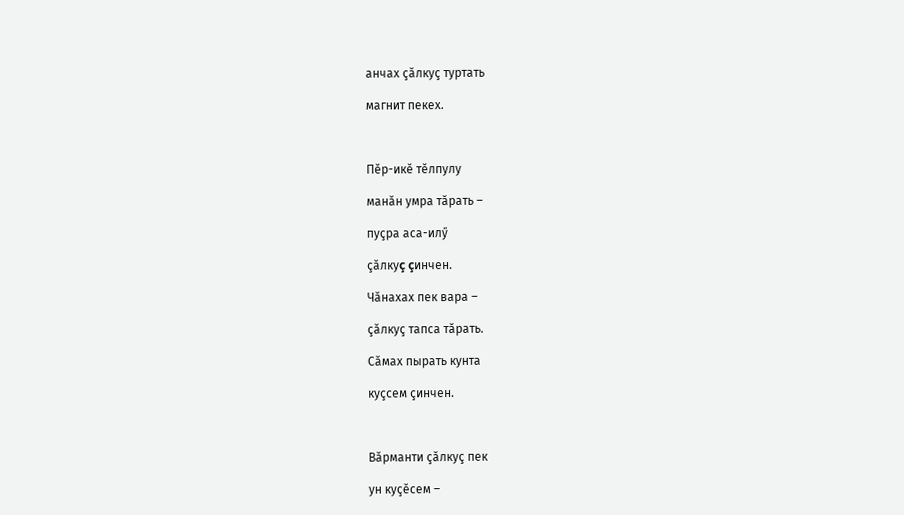анчах çăлкуç туртать

магнит пекех.



Пĕр-икĕ тĕлпулу

манăн умра тăрать –

пуçра аса-илӳ

çăлкуç çинчен.

Чăнахах пек вара –

çăлкуç тапса тăрать.

Сăмах пырать кунта

куçсем çинчен.



Вăрманти çăлкуç пек

ун куçĕсем –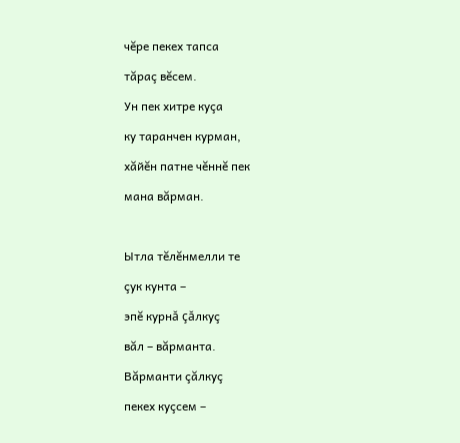чĕре пекех тапса

тăраç вĕсем.

Ун пек хитре куçа

ку таранчен курман,

хăйĕн патне чĕннĕ пек

мана вăрман.



Ытла тĕлĕнмелли те

çук кунта –

эпĕ курнă çăлкуç

вăл – вăрманта.

Вăрманти çăлкуç

пекех куçсем –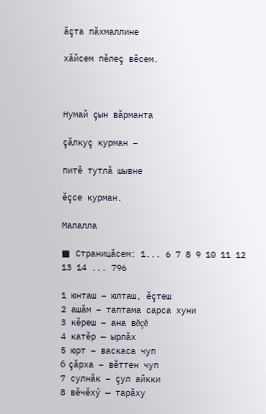ăçта пăхмаллине

хăйсем пĕлеç вĕсем.



Нумай çын вăрманта

çăлкуç курман –

питĕ тутлă шывне

ĕçсе курман.

Малалла

■ Страницăсем: 1... 6 7 8 9 10 11 12 13 14 ... 796

1 юнташ – юлташ, ĕçтеш
2 ашăм – таптама сарса хуни
3 кĕреш – ана вĕçĕ
4 катĕр — ырлăх
5 юрт – васкаса чуп
6 çăрха – вĕттен чуп
7 сулнăк – çул айкки
8 вĕчĕхӳ — тарăху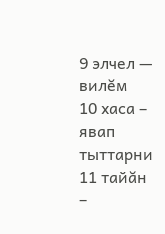9 элчел — вилĕм
10 хаса – явап тыттарни
11 тайăн –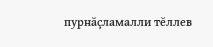пурнăçламалли тĕллев